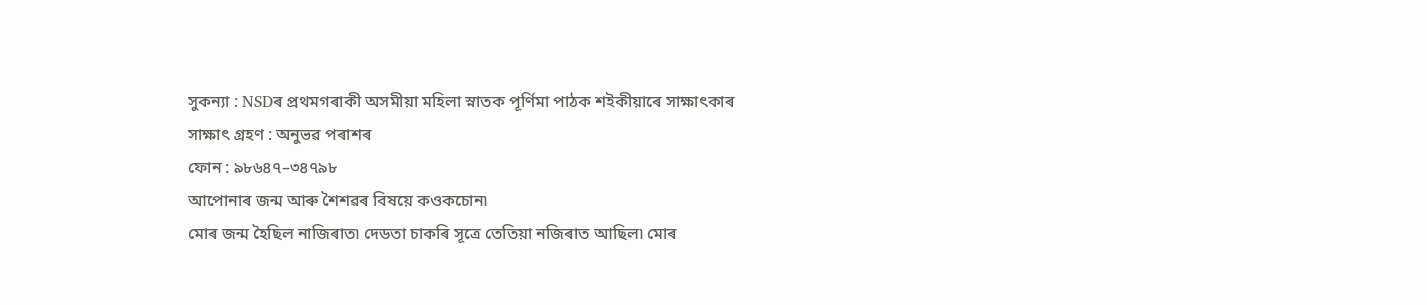সুকন্যা : NSDৰ প্রথমগৰাকী অসমীয়া মহিলা স্নাতক পূর্ণিমা পাঠক শইকীয়াৰে সাক্ষাৎকাৰ
সাক্ষাৎ গ্রহণ : অনুভৱ পৰাশৰ
ফোন : ৯৮৬৪৭–৩৪৭৯৮
আপোনাৰ জন্ম আৰু শৈশৱৰ বিষয়ে কওকচোন৷
মোৰ জন্ম হৈছিল নাজিৰাত৷ দেডতা চাকৰি সূত্রে তেতিয়া নজিৰাত আছিল৷ মোৰ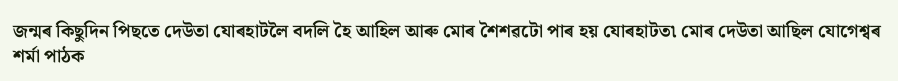জন্মৰ কিছুদিন পিছতে দেউতা যোৰহাটলৈ বদলি হৈ আহিল আৰু মোৰ শৈশৱটো পাৰ হয় যোৰহাটত৷ মোৰ দেউতা আছিল যোগেশ্বৰ শর্মা পাঠক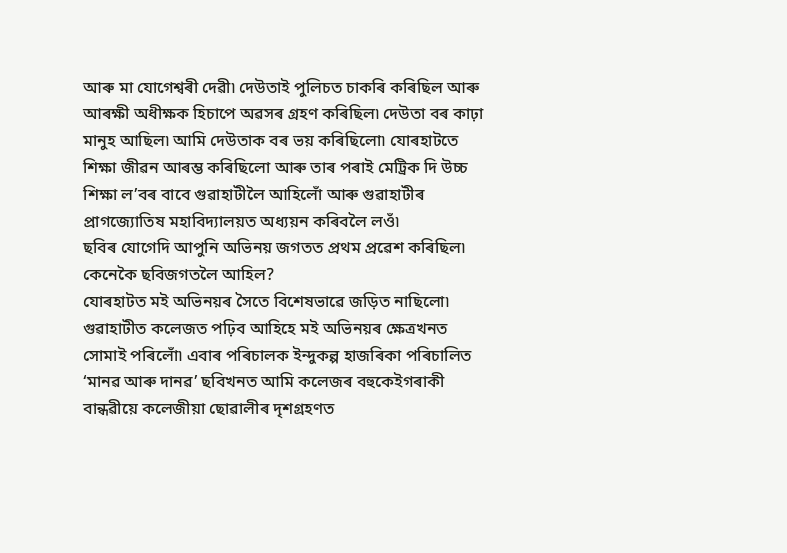আৰু মা যোগেশ্বৰী দেৱী৷ দেউতাই পুলিচত চাকৰি কৰিছিল আৰু আৰক্ষী অধীক্ষক হিচাপে অৱসৰ গ্রহণ কৰিছিল৷ দেউতা বৰ কাঢ়া মানুহ আছিল৷ আমি দেউতাক বৰ ভয় কৰিছিলো৷ যোৰহাটতে শিক্ষা জীৱন আৰম্ভ কৰিছিলো আৰু তাৰ পৰাই মেট্ৰিক দি উচ্চ শিক্ষা ল’বৰ বাবে গুৱাহাটীলৈ আহিলোঁ আৰু গুৱাহাটীৰ প্রাগজ্যোতিষ মহাবিদ্যালয়ত অধ্যয়ন কৰিবলৈ লওঁ৷
ছবিৰ যোগেদি আপুনি অভিনয় জগতত প্রথম প্রৱেশ কৰিছিল৷ কেনেকৈ ছবিজগতলৈ আহিল?
যোৰহাটত মই অভিনয়ৰ সৈতে বিশেষভাৱে জড়িত নাছিলো৷ গুৱাহাটীত কলেজত পঢ়িব আহিহে মই অভিনয়ৰ ক্ষেত্রখনত সোমাই পৰিলোঁ৷ এবাৰ পৰিচালক ইন্দুকল্প হাজৰিকা পৰিচালিত ‘মানৱ আৰু দানৱ’ ছবিখনত আমি কলেজৰ বহুকেইগৰাকী বান্ধৱীয়ে কলেজীয়া ছোৱালীৰ দৃশগ্রহণত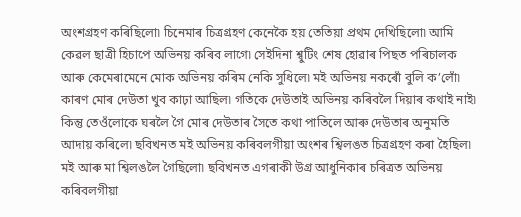অংশগ্রহণ কৰিছিলো৷ চিনেমাৰ চিত্রগ্রহণ কেনেকৈ হয় তেতিয়া প্রথম দেখিছিলো৷ আমি কেৱল ছাত্রী হিচাপে অভিনয় কৰিব লাগে৷ সেইদিনা শ্বুটিং শেষ হোৱাৰ পিছত পৰিচালক আৰু কেমেৰামেনে মোক অভিনয় কৰিম নেকি সুধিলে৷ মই অভিনয় নকৰোঁ বুলি ক’লোঁ৷ কাৰণ মোৰ দেউতা খুব কাঢ়া আছিল৷ গতিকে দেউতাই অভিনয় কৰিবলৈ দিয়াৰ কথাই নাই৷ কিন্তু তেওঁলোকে ঘৰলৈ গৈ মোৰ দেউতাৰ সৈতে কথা পাতিলে আৰু দেউতাৰ অনুমতি আদায় কৰিলে৷ ছবিখনত মই অভিনয় কৰিবলগীয়া অংশৰ শ্বিলঙত চিত্রগ্রহণ কৰা হৈছিল৷ মই আৰু মা শ্বিলঙলৈ গৈছিলো৷ ছবিখনত এগৰাকী উগ্র আধুনিকাৰ চৰিত্রত অভিনয় কৰিবলগীয়া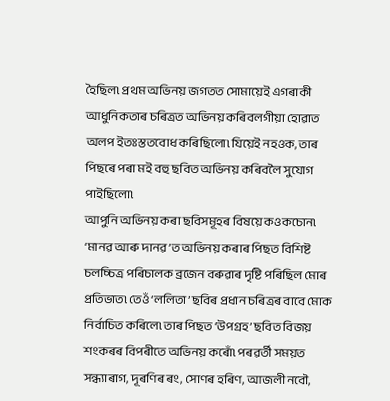হৈছিল৷ প্রথম অভিনয় জগতত সোমায়েই এগৰাকী আধুনিকতাৰ চৰিত্রত অভিনয় কৰিবলগীয়া হোৱাত অলপ ইতঃস্ততবোধ কৰিছিলো৷ যিয়েই নহওক, তাৰ পিছৰে পৰা মই বহু ছবিত অভিনয় কৰিবলৈ সুযোগ পাইছিলো৷
আপুনি অভিনয় কৰা ছবিসমূহৰ বিষয়ে কওকচোন৷
‘মানৱ আৰু দানৱ’ত অভিনয় কৰাৰ পিছত বিশিষ্ট চলচ্চিত্র পৰিচালক ব্রজেন বৰুৱাৰ দৃষ্টি পৰিছিল মোৰ প্রতিভাত৷ তেওঁ ‘ললিতা’ ছবিৰ প্রধান চৰিত্রৰ বাবে মোক নির্বাচিত কৰিলে৷ তাৰ পিছত ‘উপগ্রহ’ ছবিত বিজয় শংকৰৰ বিপৰীতে অভিনয় কৰোঁ৷ পৰৱর্তী সময়ত সন্ধ্যাৰাগ, দূৰণিৰ ৰং, সোণৰ হৰিণ, আজলী নবৌ,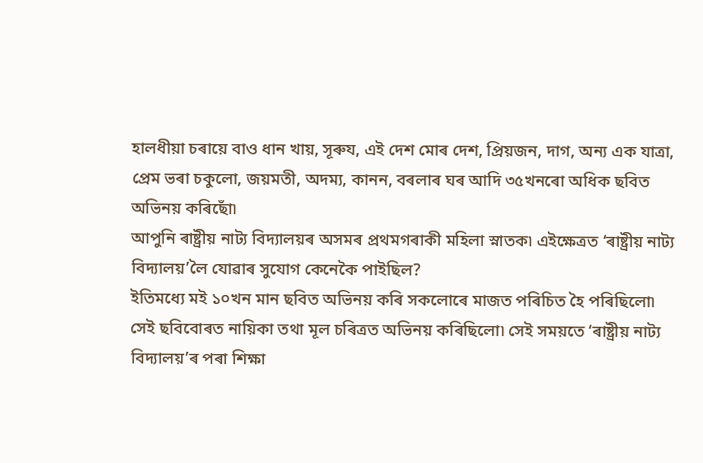হালধীয়া চৰায়ে বাও ধান খায়, সূৰুয, এই দেশ মোৰ দেশ, প্রিয়জন, দাগ, অন্য এক যাত্রা, প্রেম ভৰা চকুলো, জয়মতী, অদম্য, কানন, বৰলাৰ ঘৰ আদি ৩৫খনৰো অধিক ছবিত অভিনয় কৰিছোঁ৷
আপুনি ৰাষ্ট্রীয় নাট্য বিদ্যালয়ৰ অসমৰ প্রথমগৰাকী মহিলা স্নাতক৷ এইক্ষেত্রত ‘ৰাষ্ট্রীয় নাট্য বিদ্যালয়’লৈ যোৱাৰ সুযোগ কেনেকৈ পাইছিল?
ইতিমধ্যে মই ১০খন মান ছবিত অভিনয় কৰি সকলোৰে মাজত পৰিচিত হৈ পৰিছিলো৷ সেই ছবিবোৰত নায়িকা তথা মূল চৰিত্রত অভিনয় কৰিছিলো৷ সেই সময়তে ‘ৰাষ্ট্রীয় নাট্য বিদ্যালয়’ৰ পৰা শিক্ষা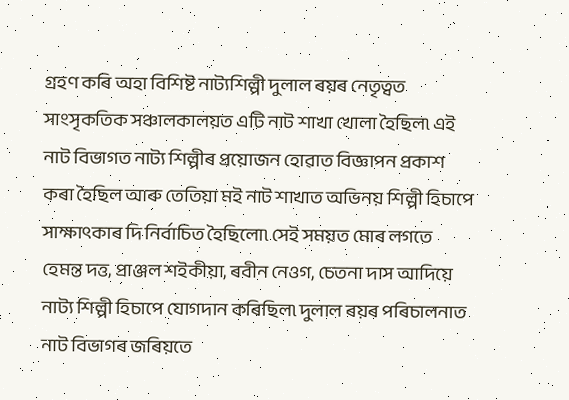গ্রহণ কৰি অহা বিশিষ্ট নাট্যশিল্পী দুলাল ৰয়ৰ নেতৃত্বত সাংসৃকতিক সঞ্চালকালয়ত এটি নাট শাখা খোলা হৈছিল৷ এই নাট বিভাগত নাট্য শিল্পীৰ প্রয়োজন হোৱাত বিজ্ঞাপন প্রকাশ কৰা হৈছিল আৰু তেতিয়া মই নাট শাখাত অভিনয় শিল্পী হিচাপে সাক্ষাৎকাৰ দি নির্বাচিত হৈছিলো৷ সেই সময়ত মোৰ লগতে হেমন্ত দত্ত, প্রাঞ্জল শইকীয়া, ৰবীন নেওগ, চেতনা দাস আদিয়ে নাট্য শিল্পী হিচাপে যোগদান কৰিছিল৷ দুলাল ৰয়ৰ পৰিচালনাত নাট বিভাগৰ জৰিয়তে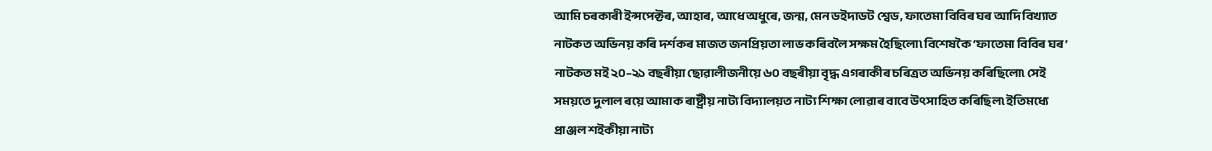আমি চৰকাৰী ইন্সপেক্টৰ, আহাৰ, আধে অধুৰে, জন্ম, মেন ডইদাডট শ্বেড, ফাতেমা বিবিৰ ঘৰ আদি বিখ্যাত নাটকত অভিনয় কৰি দর্শকৰ মাজত জনপ্রিয়তা লাভ কৰিবলৈ সক্ষম হৈছিলো৷ বিশেষকৈ ‘ফাতেমা বিবিৰ ঘৰ’ নাটকত মই ২০–২১ বছৰীয়া ছোৱালীজনীয়ে ৬০ বছৰীয়া বৃদ্ধ এগৰাকীৰ চৰিত্রত অভিনয় কৰিছিলো৷ সেই সময়তে দুলাল ৰয়ে আমাক ৰাষ্ট্রীয় নাট্য বিদ্যালয়ত নাট্য শিক্ষা লোৱাৰ বাবে উৎসাহিত কৰিছিল৷ ইতিমধ্যে প্রাঞ্জল শইকীয়া নাট্য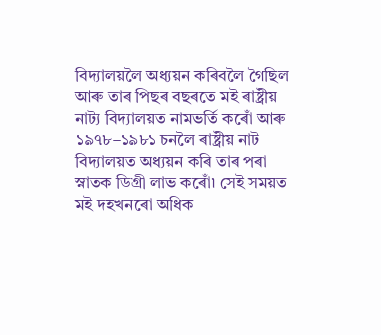বিদ্যালয়লৈ অধ্যয়ন কৰিবলৈ গৈছিল আৰু তাৰ পিছৰ বছৰতে মই ৰাষ্ট্রীয় নাট্য বিদ্যালয়ত নামভর্তি কৰোঁ আৰু ১৯৭৮–১৯৮১ চনলৈ ৰাষ্ট্রীয় নাট বিদ্যালয়ত অধ্যয়ন কৰি তাৰ পৰা স্নাতক ডিগ্রী লাভ কৰোঁ৷ সেই সময়ত মই দহখনৰো অধিক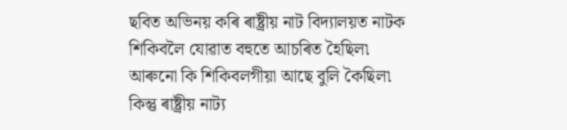ছবিত অভিনয় কৰি ৰাষ্ট্রীয় নাট বিদ্যালয়ত নাটক শিকিবলৈ যোৱাত বহুতে আচৰিত হৈছিল৷ আৰুনো কি শিকিবলগীয়া আছে বুলি কৈছিল৷ কিন্তু ৰাষ্ট্রীয় নাট্য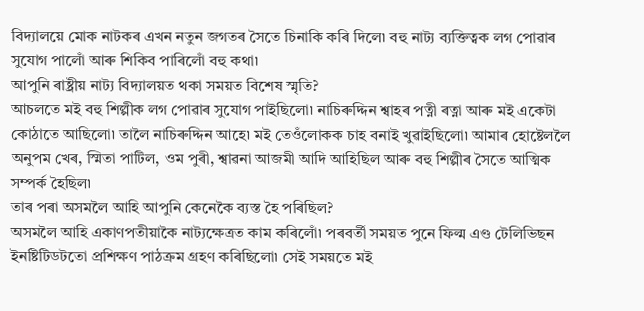বিদ্যালয়ে মোক নাটকৰ এখন নতুন জগতৰ সৈতে চিনাকি কৰি দিলে৷ বহু নাট্য ব্যক্তিত্বক লগ পোৱাৰ সুযোগ পালোঁ আৰু শিকিব পাৰিলোঁ বহু কথা৷
আপুনি ৰাষ্ট্রীয় নাট্য বিদ্যালয়ত থকা সময়ত বিশেষ স্মৃতি?
আচলতে মই বহু শিল্পীক লগ পোৱাৰ সুযোগ পাইছিলো৷ নাচিৰুদ্দিন শ্বাহৰ পত্নী ৰত্না আৰু মই একেটা কোঠাতে আছিলো৷ তালৈ নাচিৰুদ্দিন আহে৷ মই তেওঁলোকক চাহ বনাই খুৱাইছিলো৷ আমাৰ হোষ্টেললৈ অনুপম খেৰ, স্মিতা পাটিল, ওম পুৰী, শ্বাৱনা আজমী আদি আহিছিল আৰু বহু শিল্পীৰ সৈতে আত্মিক সম্পর্ক হৈছিল৷
তাৰ পৰা অসমলৈ আহি আপুনি কেনেকৈ ব্যস্ত হৈ পৰিছিল?
অসমলৈ আহি একাণপতীয়াকৈ নাট্যক্ষেত্রত কাম কৰিলোঁ৷ পৰবর্তী সময়ত পুনে ফিল্ম এণ্ড টেলিভিছন ইনষ্টিটিডটতো প্রশিক্ষণ পাঠক্রম গ্রহণ কৰিছিলো৷ সেই সময়তে মই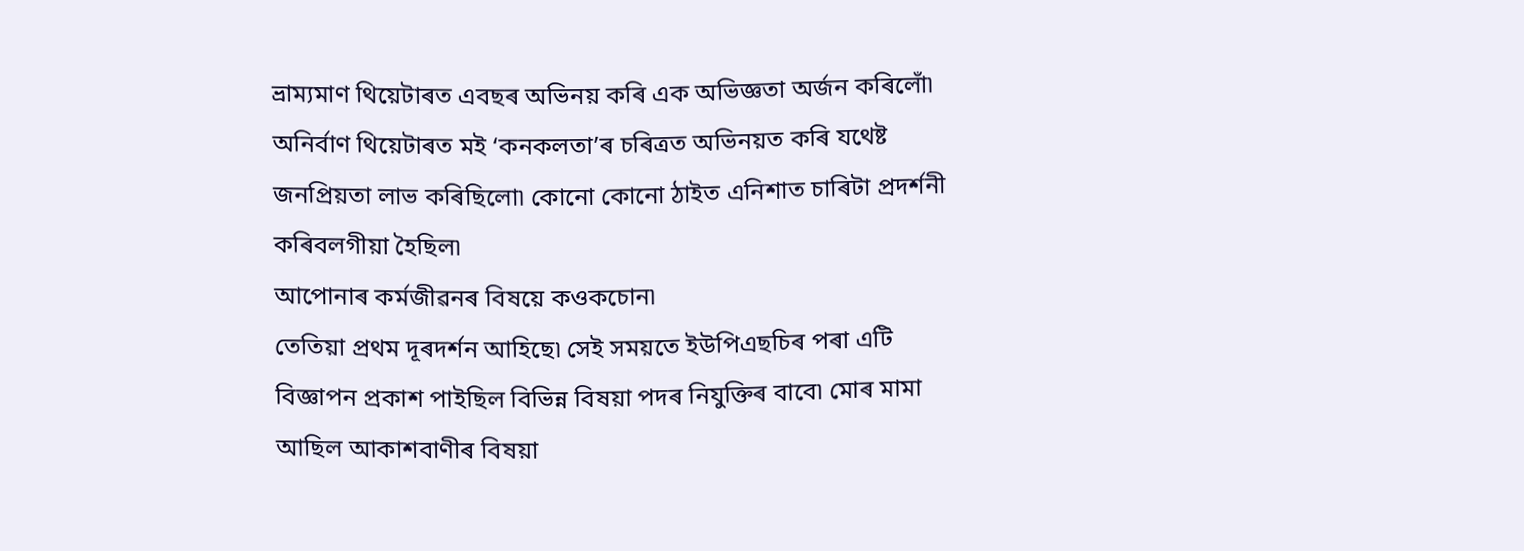ভ্রাম্যমাণ থিয়েটাৰত এবছৰ অভিনয় কৰি এক অভিজ্ঞতা অর্জন কৰিলোঁ৷ অনির্বাণ থিয়েটাৰত মই ‘কনকলতা’ৰ চৰিত্রত অভিনয়ত কৰি যথেষ্ট জনপ্রিয়তা লাভ কৰিছিলো৷ কোনো কোনো ঠাইত এনিশাত চাৰিটা প্রদর্শনী কৰিবলগীয়া হৈছিল৷
আপোনাৰ কর্মজীৱনৰ বিষয়ে কওকচোন৷
তেতিয়া প্রথম দূৰদর্শন আহিছে৷ সেই সময়তে ইউপিএছচিৰ পৰা এটি বিজ্ঞাপন প্রকাশ পাইছিল বিভিন্ন বিষয়া পদৰ নিযুক্তিৰ বাবে৷ মোৰ মামা আছিল আকাশবাণীৰ বিষয়া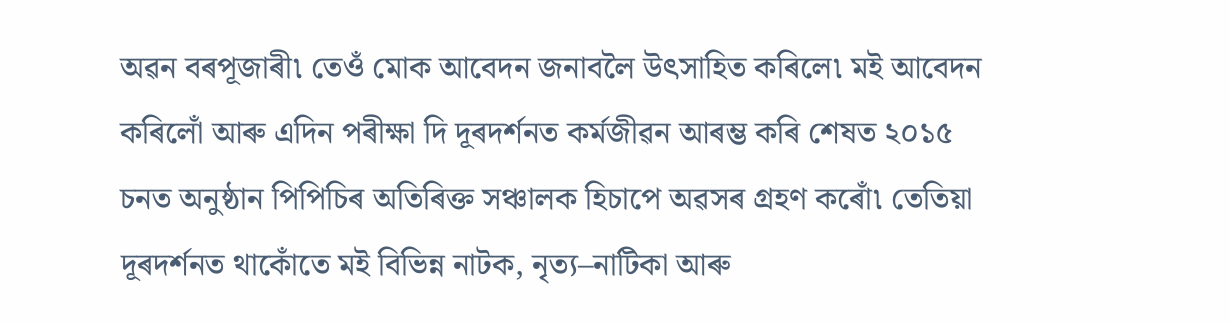অৱন বৰপূজাৰী৷ তেওঁ মোক আবেদন জনাবলৈ উৎসাহিত কৰিলে৷ মই আবেদন কৰিলোঁ আৰু এদিন পৰীক্ষা দি দূৰদর্শনত কর্মজীৱন আৰম্ভ কৰি শেষত ২০১৫ চনত অনুষ্ঠান পিপিচিৰ অতিৰিক্ত সঞ্চালক হিচাপে অৱসৰ গ্রহণ কৰোঁ৷ তেতিয়া দূৰদর্শনত থাকোঁতে মই বিভিন্ন নাটক, নৃত্য–নাটিকা আৰু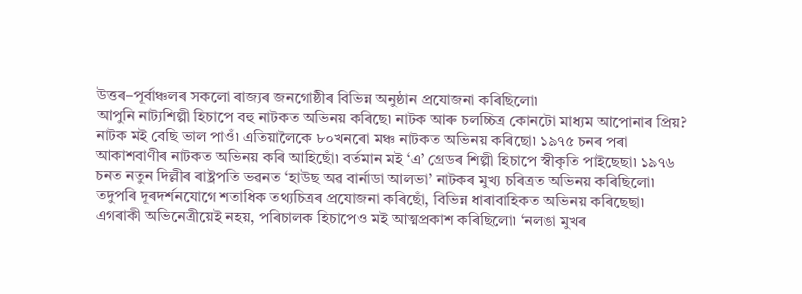উত্তৰ–পূর্বাঞ্চলৰ সকলো ৰাজ্যৰ জনগোষ্ঠীৰ বিভিন্ন অনুষ্ঠান প্রযোজনা কৰিছিলো৷
আপুনি নাট্যশিল্পী হিচাপে বহু নাটকত অভিনয় কৰিছে৷ নাটক আৰু চলচ্চিত্র কোনটো মাধ্যম আপোনাৰ প্রিয়?
নাটক মই বেছি ভাল পাওঁ৷ এতিয়ালৈকে ৮০খনৰো মঞ্চ নাটকত অভিনয় কৰিছো৷ ১৯৭৫ চনৰ পৰা আকাশবাণীৰ নাটকত অভিনয় কৰি আহিছোঁ৷ বর্তমান মই ‘এ’ গ্রেডৰ শিল্পী হিচাপে স্বীকৃতি পাইছেছা৷ ১৯৭৬ চনত নতুন দিল্লীৰ ৰাষ্ট্রপতি ভৱনত ‘হাউছ অৱ বার্নাডা আলভা’ নাটকৰ মুখ্য চৰিত্রত অভিনয় কৰিছিলো৷ তদুপৰি দূৰদর্শনযোগে শতাধিক তথ্যচিত্রৰ প্রযোজনা কৰিছোঁ, বিভিন্ন ধাৰাবাহিকত অভিনয় কৰিছেছা৷ এগৰাকী অভিনেত্রীয়েই নহয়, পৰিচালক হিচাপেও মই আত্মপ্রকাশ কৰিছিলো৷ ‘নলঙা মুখৰ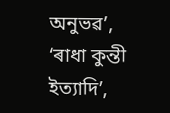অনুভৱ’, ‘ৰাধা কুন্তী ইত্যাদি’,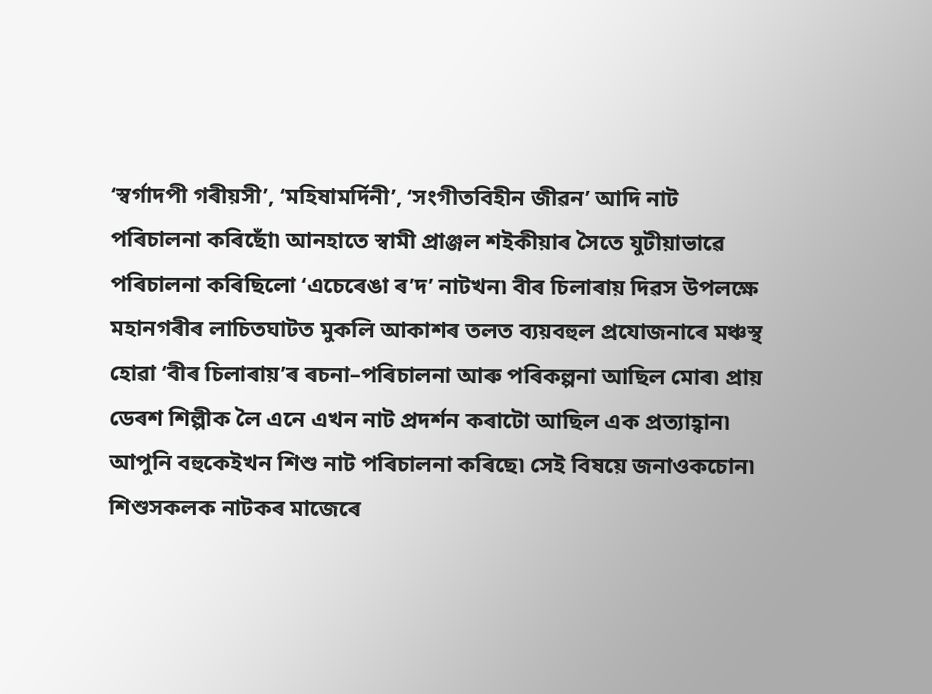‘স্বর্গাদপী গৰীয়সী’, ‘মহিষামর্দিনী’, ‘সংগীতবিহীন জীৱন’ আদি নাট পৰিচালনা কৰিছোঁ৷ আনহাতে স্বামী প্রাঞ্জল শইকীয়াৰ সৈতে যুটীয়াভাৱে পৰিচালনা কৰিছিলো ‘এচেৰেঙা ৰ’দ’ নাটখন৷ বীৰ চিলাৰায় দিৱস উপলক্ষে মহানগৰীৰ লাচিতঘাটত মুকলি আকাশৰ তলত ব্যয়বহুল প্রযোজনাৰে মঞ্চস্থ হোৱা ‘বীৰ চিলাৰায়’ৰ ৰচনা–পৰিচালনা আৰু পৰিকল্পনা আছিল মোৰ৷ প্রায় ডেৰশ শিল্পীক লৈ এনে এখন নাট প্রদর্শন কৰাটো আছিল এক প্রত্যাহ্বান৷
আপুনি বহুকেইখন শিশু নাট পৰিচালনা কৰিছে৷ সেই বিষয়ে জনাওকচোন৷
শিশুসকলক নাটকৰ মাজেৰে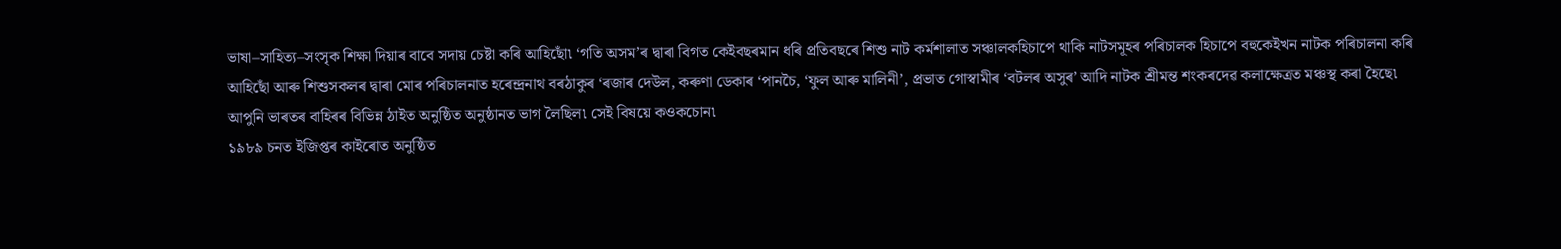ভাষা–সাহিত্য–সংসৃক শিক্ষা দিয়াৰ বাবে সদায় চেষ্টা কৰি আহিছোঁ৷ ‘গতি অসম’ৰ দ্বাৰা বিগত কেইবছৰমান ধৰি প্রতিবছৰে শিশু নাট কর্মশালাত সঞ্চালকহিচাপে থাকি নাটসমূহৰ পৰিচালক হিচাপে বহুকেইখন নাটক পৰিচালনা কৰি আহিছোঁ আৰু শিশুসকলৰ দ্বাৰা মোৰ পৰিচালনাত হৰেন্দ্রনাথ বৰঠাকুৰ ‘ৰজাৰ দেউল, কৰুণা ডেকাৰ ‘পানচৈ, ‘ফুল আৰু মালিনী’, প্রভাত গোস্বামীৰ ‘বটলৰ অসুৰ’ আদি নাটক শ্রীমন্ত শংকৰদেৱ কলাক্ষেত্রত মঞ্চস্থ কৰা হৈছে৷
আপুনি ভাৰতৰ বাহিৰৰ বিভিন্ন ঠাইত অনুষ্ঠিত অনুষ্ঠানত ভাগ লৈছিল৷ সেই বিষয়ে কওকচোন৷
১৯৮৯ চনত ইজিপ্তৰ কাইৰোত অনুষ্ঠিত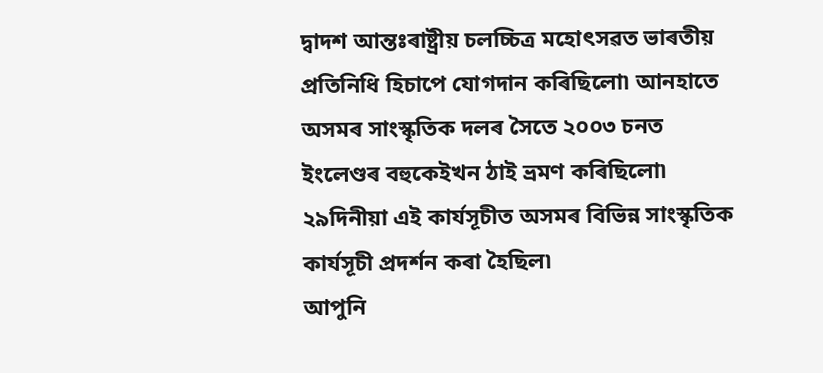দ্বাদশ আন্তঃৰাষ্ট্রীয় চলচ্চিত্র মহোৎসৱত ভাৰতীয় প্রতিনিধি হিচাপে যোগদান কৰিছিলো৷ আনহাতে অসমৰ সাংস্কৃতিক দলৰ সৈতে ২০০৩ চনত ইংলেণ্ডৰ বহুকেইখন ঠাই ভ্রমণ কৰিছিলো৷ ২৯দিনীয়া এই কার্যসূচীত অসমৰ বিভিন্ন সাংস্কৃতিক কার্যসূচী প্রদর্শন কৰা হৈছিল৷
আপুনি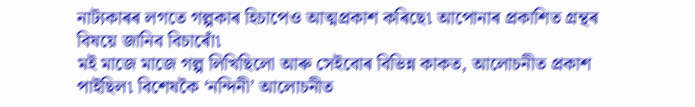নাট্যকাৰৰ লগতে গল্পকাৰ হিচাপেও আত্মপ্রকাশ কৰিছে৷ আপোনাৰ প্রকাশিত গ্রন্থৰ বিষয়ে জানিব বিচাৰোঁ৷
মই মাজে মাজে গল্প লিখিছিলো আৰু সেইবোৰ বিভিন্ন কাকত, আলোচনীত প্রকাশ পাইছিল৷ বিশেষকৈ ‘নন্দিনী’ আলোচনীত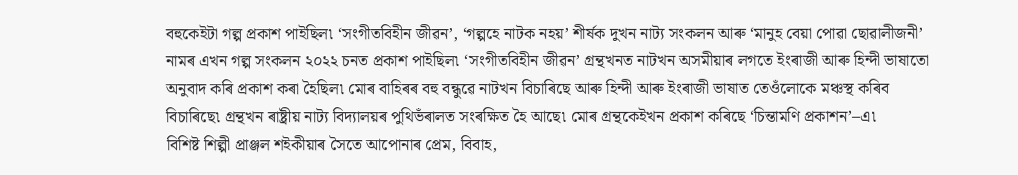বহুকেইটা গল্প প্রকাশ পাইছিল৷ ‘সংগীতবিহীন জীৱন’, ‘গল্পহে নাটক নহয়’ শীর্ষক দুখন নাট্য সংকলন আৰু ‘মানুহ বেয়া পোৱা ছোৱালীজনী’ নামৰ এখন গল্প সংকলন ২০২২ চনত প্রকাশ পাইছিল৷ ‘সংগীতবিহীন জীৱন’ গ্রন্থখনত নাটখন অসমীয়াৰ লগতে ইংৰাজী আৰু হিন্দী ভাষাতো অনুবাদ কৰি প্রকাশ কৰা হৈছিল৷ মোৰ বাহিৰৰ বহু বন্ধুৱে নাটখন বিচাৰিছে আৰু হিন্দী আৰু ইংৰাজী ভাষাত তেওঁলোকে মঞ্চস্থ কৰিব বিচাৰিছে৷ গ্রন্থখন ৰাষ্ট্রীয় নাট্য বিদ্যালয়ৰ পুথিভঁৰালত সংৰক্ষিত হৈ আছে৷ মোৰ গ্রন্থকেইখন প্রকাশ কৰিছে ‘চিন্তামণি প্রকাশন’–এ৷
বিশিষ্ট শিল্পী প্রাঞ্জল শইকীয়াৰ সৈতে আপোনাৰ প্রেম, বিবাহ,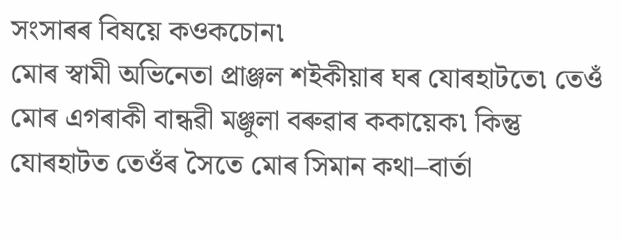সংসাৰৰ বিষয়ে কওকচোন৷
মোৰ স্বামী অভিনেতা প্রাঞ্জল শইকীয়াৰ ঘৰ যোৰহাটতে৷ তেওঁ মোৰ এগৰাকী বান্ধৱী মঞ্জুলা বৰুৱাৰ ককায়েক৷ কিন্তু যোৰহাটত তেওঁৰ সৈতে মোৰ সিমান কথা–বার্তা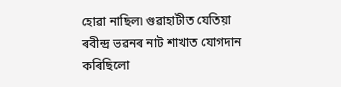হোৱা নাছিল৷ গুৱাহাটীত যেতিয়া ৰবীন্দ্র ভৱনৰ নাট শাখাত যোগদান কৰিছিলো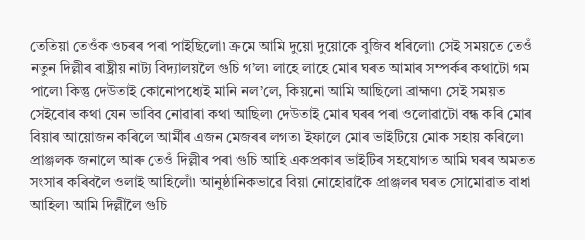তেতিয়া তেওঁক ওচৰৰ পৰা পাইছিলো৷ ক্রমে আমি দুয়ো দুয়োকে বুজিব ধৰিলো৷ সেই সময়তে তেওঁ নতুন দিল্লীৰ ৰাষ্ট্রীয় নাট্য বিদ্যালয়লৈ গুচি গ’ল৷ লাহে লাহে মোৰ ঘৰত আমাৰ সম্পর্কৰ কথাটো গম পালে৷ কিন্তু দেউতাই কোনোপধ্যেই মানি নল’লে, কিয়নো আমি আছিলো ব্রাহ্মণ৷ সেই সময়ত সেইবোৰ কথা যেন ভাবিব নোৱাৰা কথা আছিল৷ দেউতাই মোৰ ঘৰৰ পৰা ওলোৱাটো বন্ধ কৰি মোৰ বিয়াৰ আয়োজন কৰিলে আর্মীৰ এজন মেজৰৰ লগত৷ ইফালে মোৰ ভাইটিয়ে মোক সহায় কৰিলে৷ প্রাঞ্জলক জনালে আৰু তেওঁ দিল্লীৰ পৰা গুচি আহি একপ্রকাৰ ভাইটিৰ সহযোগত আমি ঘৰৰ অমতত সংসাৰ কৰিবলৈ ওলাই আহিলোঁ৷ আনুষ্ঠানিকভাৱে বিয়া নোহোৱাকৈ প্রাঞ্জলৰ ঘৰত সোমোৱাত বাধা আহিল৷ আমি দিল্লীলৈ গুচি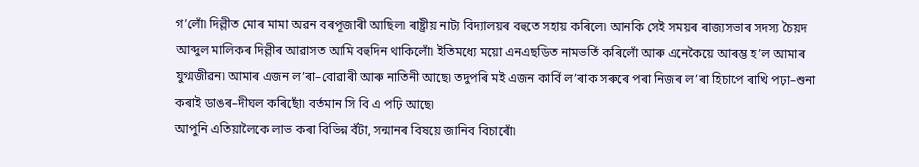গ’লোঁ৷ দিল্লীত মোৰ মামা অৱন বৰপূজাৰী আছিল৷ ৰাষ্ট্রীয় নাট্য বিদ্যালয়ৰ বহুতে সহায় কৰিলে৷ আনকি সেই সময়ৰ ৰাজ্যসভাৰ সদস্য চৈয়দ আব্দুল মালিকৰ দিল্লীৰ আৱাসত আমি বহুদিন থাকিলোঁ৷ ইতিমধ্যে ময়ো এনএছডিত নামভর্তি কৰিলোঁ আৰু এনেকৈয়ে আৰম্ভ হ’ল আমাৰ যুগ্মজীৱন৷ আমাৰ এজন ল’ৰা–বোৱাৰী আৰু নাতিনী আছে৷ তদুপৰি মই এজন কার্বি ল’ৰাক সৰুৰে পৰা নিজৰ ল’ৰা হিচাপে ৰাখি পঢ়া–শুনা কৰাই ডাঙৰ–দীঘল কৰিছোঁ৷ বর্তমান সি বি এ পঢ়ি আছে৷
আপুনি এতিয়ালৈকে লাভ কৰা বিভিন্ন বঁটা, সন্মানৰ বিষয়ে জানিব বিচাৰোঁ৷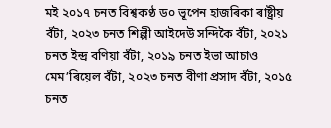মই ২০১৭ চনত বিশ্বকণ্ঠ ড০ ভূপেন হাজৰিকা ৰাষ্ট্রীয় বঁটা, ২০২৩ চনত শিল্পী আইদেউ সন্দিকৈ বঁটা, ২০২১ চনত ইন্দ্র বণিয়া বঁটা, ২০১৯ চনত ইভা আচাও মেম’ৰিয়েল বঁটা, ২০২৩ চনত বীণা প্রসাদ বঁটা, ২০১৫ চনত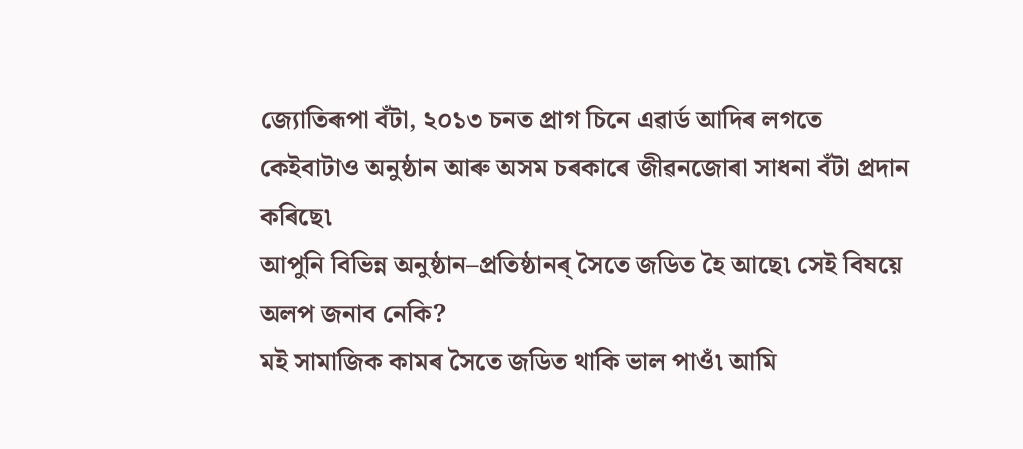জ্যোতিৰূপা বঁটা, ২০১৩ চনত প্রাগ চিনে এৱার্ড আদিৰ লগতে কেইবাটাও অনুষ্ঠান আৰু অসম চৰকাৰে জীৱনজোৰা সাধনা বঁটা প্রদান কৰিছে৷
আপুনি বিভিন্ন অনুষ্ঠান–প্রতিষ্ঠানৰ্ সৈতে জডিত হৈ আছে৷ সেই বিষয়ে অলপ জনাব নেকি?
মই সামাজিক কামৰ সৈতে জডিত থাকি ভাল পাওঁ৷ আমি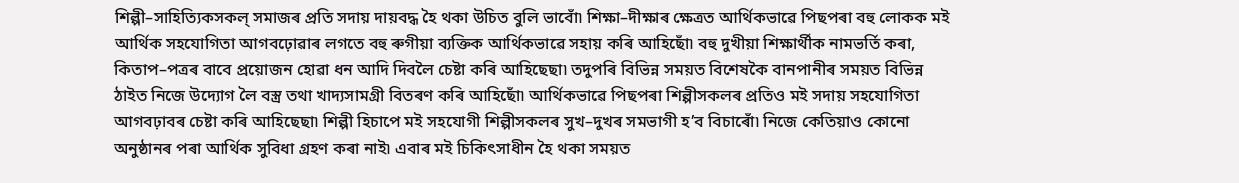শিল্পী–সাহিত্যিকসকল্ সমাজৰ প্রতি সদায় দায়বদ্ধ হৈ থকা উচিত বুলি ভাবোঁ৷ শিক্ষা–দীক্ষাৰ ক্ষেত্রত আর্থিকভাৱে পিছপৰা বহু লোকক মই আর্থিক সহযোগিতা আগবঢ়োৱাৰ লগতে বহু ৰুগীয়া ব্যক্তিক আর্থিকভাৱে সহায় কৰি আহিছোঁ৷ বহু দুখীয়া শিক্ষার্থীক নামভর্তি কৰা, কিতাপ–পত্রৰ বাবে প্রয়োজন হোৱা ধন আদি দিবলৈ চেষ্টা কৰি আহিছেছা৷ তদুপৰি বিভিন্ন সময়ত বিশেষকৈ বানপানীৰ সময়ত বিভিন্ন ঠাইত নিজে উদ্যোগ লৈ বস্ত্র তথা খাদ্যসামগ্রী বিতৰণ কৰি আহিছোঁ৷ আর্থিকভাৱে পিছপৰা শিল্পীসকলৰ প্রতিও মই সদায় সহযোগিতা আগবঢ়াবৰ চেষ্টা কৰি আহিছেছা৷ শিল্পী হিচাপে মই সহযোগী শিল্পীসকলৰ সুখ–দুখৰ সমভাগী হ’ব বিচাৰোঁ৷ নিজে কেতিয়াও কোনো অনুষ্ঠানৰ পৰা আর্থিক সুবিধা গ্রহণ কৰা নাই৷ এবাৰ মই চিকিৎসাধীন হৈ থকা সময়ত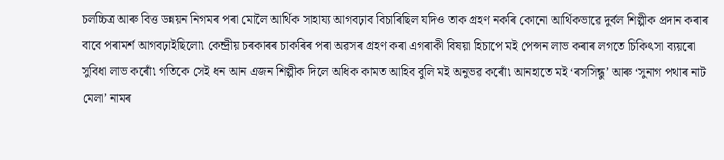চলচ্চিত্র আৰু বিত্ত ডন্নয়ন নিগমৰ পৰা মোলৈ আর্থিক সাহায্য আগবঢ়াব বিচাৰিছিল যদিও তাক গ্রহণ নকৰি কোনো আর্থিকভাৱে দুর্বল শিল্পীক প্রদান কৰাৰ বাবে পৰামর্শ আগবঢ়াইছিলো৷ কেন্দ্রীয় চৰকাৰৰ চাকৰিৰ পৰা অৱসৰ গ্রহণ কৰা এগৰাকী বিষয়া হিচাপে মই পেন্সন লাভ কৰাৰ লগতে চিকিৎসা ব্যয়ৰো সুবিধা লাভ কৰোঁ৷ গতিকে সেই ধন আন এজন শিল্পীক দিলে অধিক কামত আহিব বুলি মই অনুভৱ কৰোঁ৷ আনহাতে মই ‘ৰসসিন্ধু’ আৰু ‘সুনাগ পথাৰ নাট মেলা’ নামৰ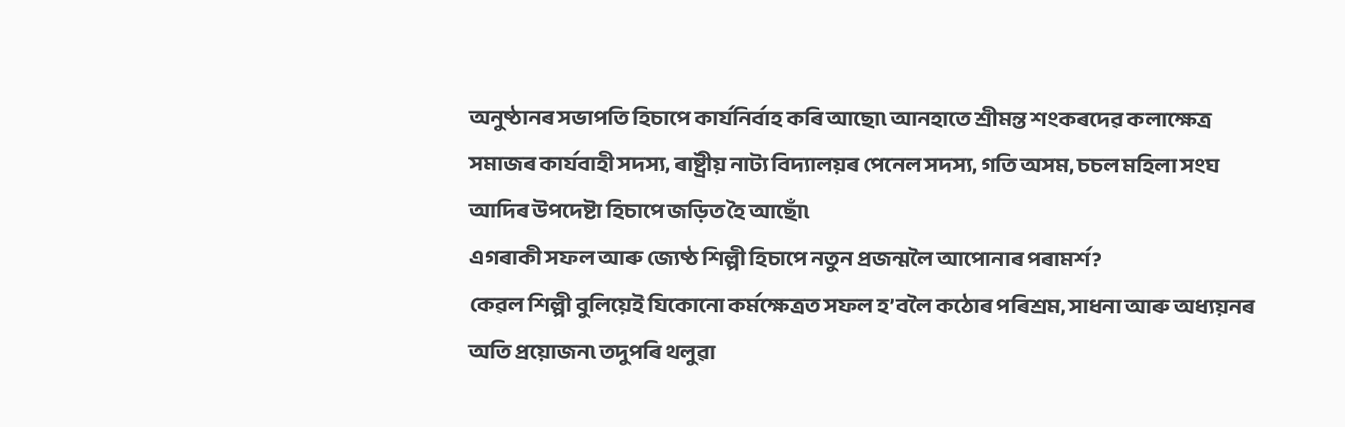অনুষ্ঠানৰ সভাপতি হিচাপে কার্যনির্বাহ কৰি আছো৷ আনহাতে শ্রীমন্ত শংকৰদেৱ কলাক্ষেত্র সমাজৰ কার্যবাহী সদস্য, ৰাষ্ট্রীয় নাট্য বিদ্যালয়ৰ পেনেল সদস্য, গতি অসম, চচল মহিলা সংঘ আদিৰ উপদেষ্টা হিচাপে জড়িত হৈ আছোঁ৷
এগৰাকী সফল আৰু জ্যেষ্ঠ শিল্পী হিচাপে নতুন প্রজন্মলৈ আপোনাৰ পৰামর্শ?
কেৱল শিল্পী বুলিয়েই যিকোনো কর্মক্ষেত্রত সফল হ’বলৈ কঠোৰ পৰিশ্রম, সাধনা আৰু অধ্যয়নৰ অতি প্রয়োজন৷ তদুপৰি থলুৱা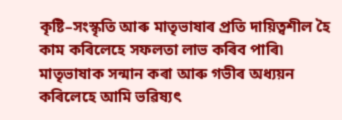কৃষ্টি–সংস্কৃতি আৰু মাতৃভাষাৰ প্রতি দায়িত্বশীল হৈ কাম কৰিলেহে সফলতা লাভ কৰিব পাৰি৷ মাতৃভাষাক সন্মান কৰা আৰু গভীৰ অধ্যয়ন কৰিলেহে আমি ভৱিষ্যৎ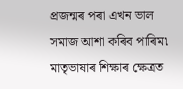প্রজন্মৰ পৰা এখন ভাল সমাজ আশা কৰিব পাৰিম৷ মাতৃভাষাৰ শিক্ষাৰ ক্ষেত্রত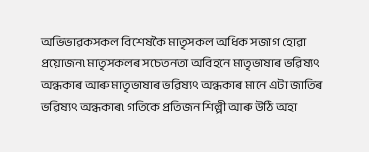অভিভাৱকসকল বিশেষকৈ মাতৃসকল অধিক সজাগ হোৱা প্রয়োজন৷ মাতৃসকলৰ সচেতনতা অবিহনে মাতৃভাষাৰ ভৱিষ্যৎ অন্ধকাৰ আৰু মাতৃভাষাৰ ভৱিষ্যৎ অন্ধকাৰ মানে এটা জাতিৰ ভৱিষ্যৎ অন্ধকাৰ৷ গতিকে প্রতিজন শিল্পী আৰু উঠি অহা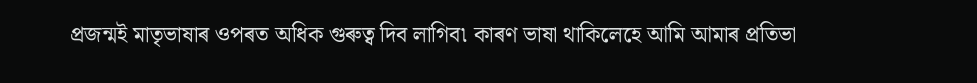প্রজন্মই মাতৃভাষাৰ ওপৰত অধিক গুৰুত্ব দিব লাগিব৷ কাৰণ ভাষা থাকিলেহে আমি আমাৰ প্রতিভা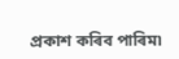প্রকাশ কৰিব পাৰিম৷